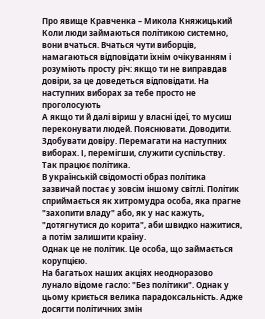Про явище Кравченка – Микола Княжицький
Коли люди займаються політикою системно, вони вчаться. Вчаться чути виборців, намагаються відповідати їхнім очікуванням і розуміють просту річ: якщо ти не виправдав довіри, за це доведеться відповідати. На наступних виборах за тебе просто не проголосують
А якщо ти й далі віриш у власні ідеї, то мусиш переконувати людей. Пояснювати. Доводити. Здобувати довіру. Перемагати на наступних виборах. І, перемігши, служити суспільству.
Так працює політика.
В українській свідомості образ політика зазвичай постає у зовсім іншому світлі. Політик сприймається як хитромудра особа, яка прагне "захопити владу" або, як у нас кажуть, "дотягнутися до корита", аби швидко нажитися, а потім залишити країну.
Однак це не політик. Це особа, що займається корупцією.
На багатьох наших акціях неодноразово лунало відоме гасло: "Без політики". Однак у цьому криється велика парадоксальність. Адже досягти політичних змін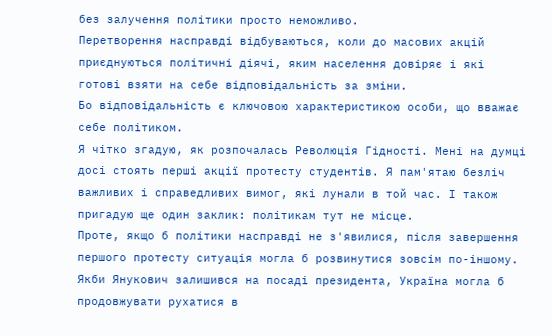без залучення політики просто неможливо.
Перетворення насправді відбуваються, коли до масових акцій приєднуються політичні діячі, яким населення довіряє і які готові взяти на себе відповідальність за зміни.
Бо відповідальність є ключовою характеристикою особи, що вважає себе політиком.
Я чітко згадую, як розпочалась Революція Гідності. Мені на думці досі стоять перші акції протесту студентів. Я пам'ятаю безліч важливих і справедливих вимог, які лунали в той час. І також пригадую ще один заклик: політикам тут не місце.
Проте, якщо б політики насправді не з'явилися, після завершення першого протесту ситуація могла б розвинутися зовсім по-іншому.
Якби Янукович залишився на посаді президента, Україна могла б продовжувати рухатися в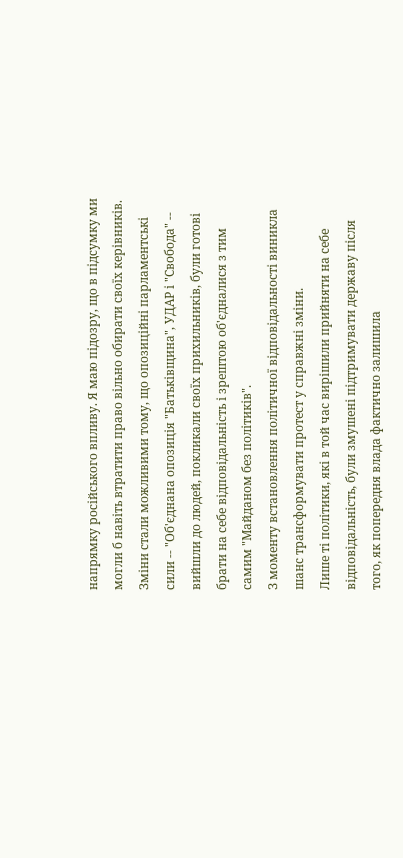напрямку російського впливу. Я маю підозру, що в підсумку ми могли б навіть втратити право вільно обирати своїх керівників.
Зміни стали можливими тому, що опозиційні парламентські сили -- "Об'єднана опозиція "Батьківщина", УДАР і "Свобода" -- вийшли до людей, покликали своїх прихильників, були готові брати на себе відповідальність і зрештою об'єдналися з тим самим "Майданом без політиків".
З моменту встановлення політичної відповідальності виникла шанс трансформувати протест у справжні зміни.
Лише ті політики, які в той час вирішили прийняти на себе відповідальність, були змушені підтримувати державу після того, як попередня влада фактично залишила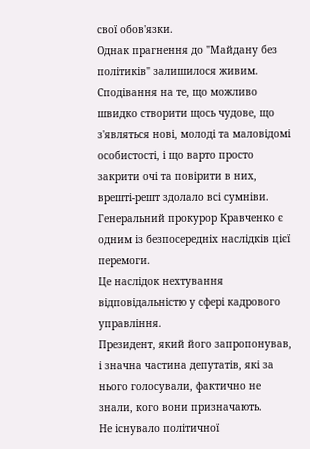свої обов'язки.
Однак прагнення до "Майдану без політиків" залишилося живим. Сподівання на те, що можливо швидко створити щось чудове, що з'являться нові, молоді та маловідомі особистості, і що варто просто закрити очі та повірити в них, врешті-решт здолало всі сумніви.
Генеральний прокурор Кравченко є одним із безпосередніх наслідків цієї перемоги.
Це наслідок нехтування відповідальністю у сфері кадрового управління.
Президент, який його запропонував, і значна частина депутатів, які за нього голосували, фактично не знали, кого вони призначають.
Не існувало політичної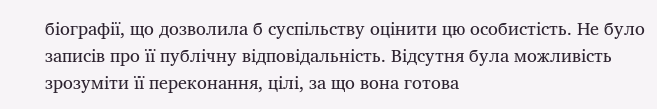біографії, що дозволила б суспільству оцінити цю особистість. Не було записів про її публічну відповідальність. Відсутня була можливість зрозуміти її переконання, цілі, за що вона готова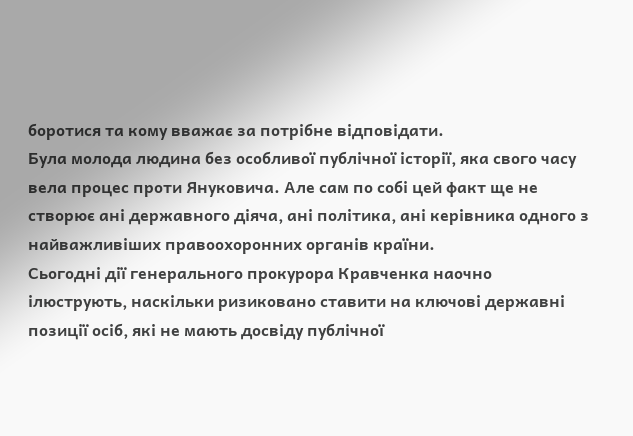боротися та кому вважає за потрібне відповідати.
Була молода людина без особливої публічної історії, яка свого часу вела процес проти Януковича. Але сам по собі цей факт ще не створює ані державного діяча, ані політика, ані керівника одного з найважливіших правоохоронних органів країни.
Сьогодні дії генерального прокурора Кравченка наочно ілюструють, наскільки ризиковано ставити на ключові державні позиції осіб, які не мають досвіду публічної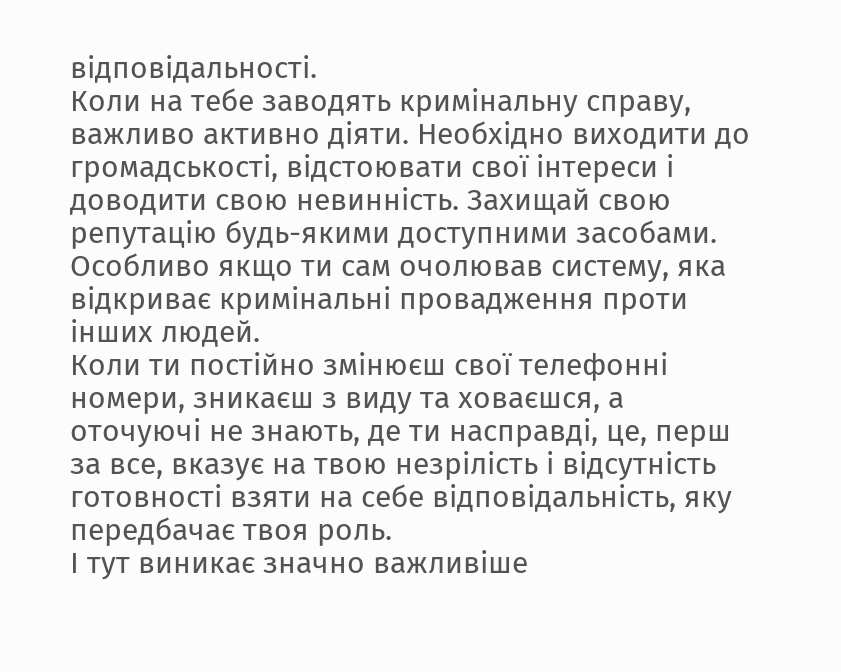відповідальності.
Коли на тебе заводять кримінальну справу, важливо активно діяти. Необхідно виходити до громадськості, відстоювати свої інтереси і доводити свою невинність. Захищай свою репутацію будь-якими доступними засобами.
Особливо якщо ти сам очолював систему, яка відкриває кримінальні провадження проти інших людей.
Коли ти постійно змінюєш свої телефонні номери, зникаєш з виду та ховаєшся, а оточуючі не знають, де ти насправді, це, перш за все, вказує на твою незрілість і відсутність готовності взяти на себе відповідальність, яку передбачає твоя роль.
І тут виникає значно важливіше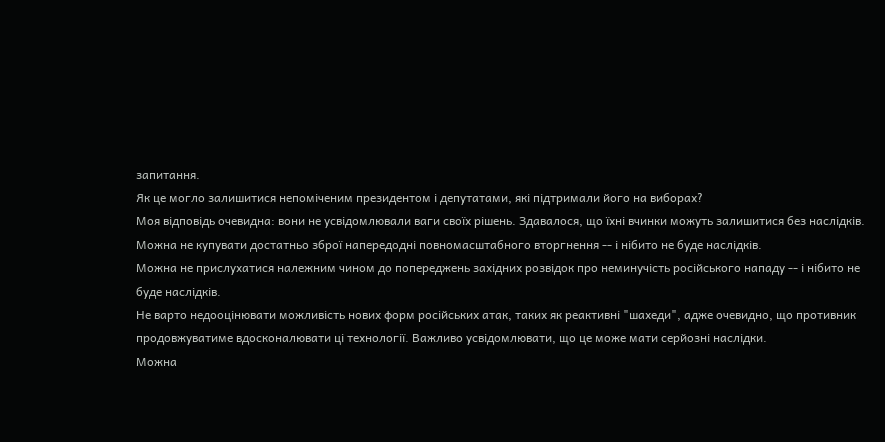запитання.
Як це могло залишитися непоміченим президентом і депутатами, які підтримали його на виборах?
Моя відповідь очевидна: вони не усвідомлювали ваги своїх рішень. Здавалося, що їхні вчинки можуть залишитися без наслідків.
Можна не купувати достатньо зброї напередодні повномасштабного вторгнення -- і нібито не буде наслідків.
Можна не прислухатися належним чином до попереджень західних розвідок про неминучість російського нападу -- і нібито не буде наслідків.
Не варто недооцінювати можливість нових форм російських атак, таких як реактивні "шахеди", адже очевидно, що противник продовжуватиме вдосконалювати ці технології. Важливо усвідомлювати, що це може мати серйозні наслідки.
Можна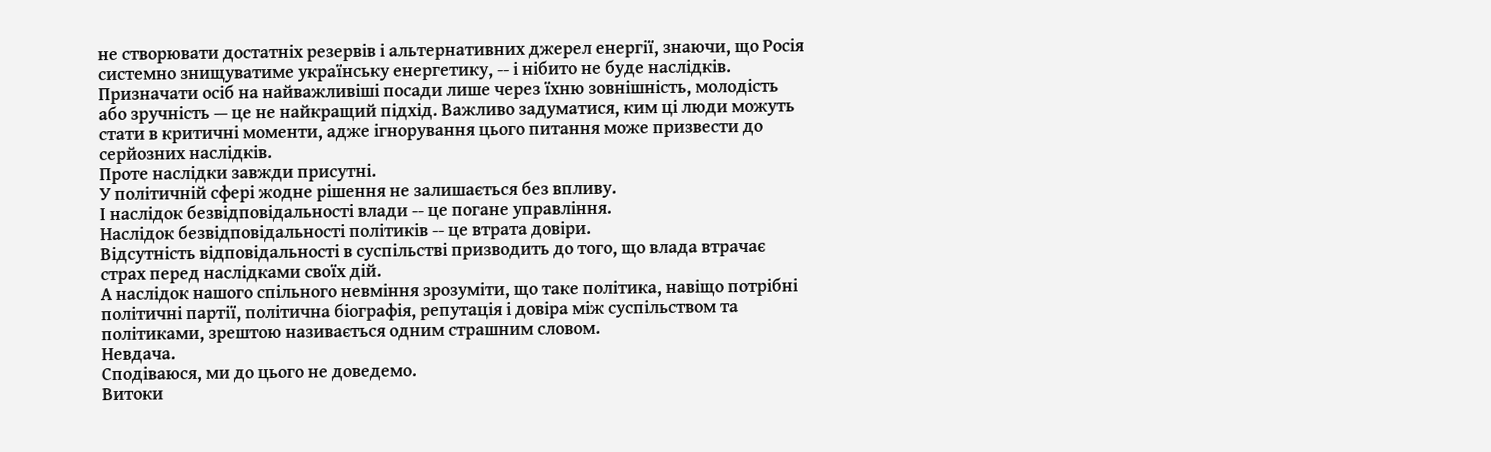не створювати достатніх резервів і альтернативних джерел енергії, знаючи, що Росія системно знищуватиме українську енергетику, -- і нібито не буде наслідків.
Призначати осіб на найважливіші посади лише через їхню зовнішність, молодість або зручність — це не найкращий підхід. Важливо задуматися, ким ці люди можуть стати в критичні моменти, адже ігнорування цього питання може призвести до серйозних наслідків.
Проте наслідки завжди присутні.
У політичній сфері жодне рішення не залишається без впливу.
І наслідок безвідповідальності влади -- це погане управління.
Наслідок безвідповідальності політиків -- це втрата довіри.
Відсутність відповідальності в суспільстві призводить до того, що влада втрачає страх перед наслідками своїх дій.
А наслідок нашого спільного невміння зрозуміти, що таке політика, навіщо потрібні політичні партії, політична біографія, репутація і довіра між суспільством та політиками, зрештою називається одним страшним словом.
Невдача.
Сподіваюся, ми до цього не доведемо.
Витоки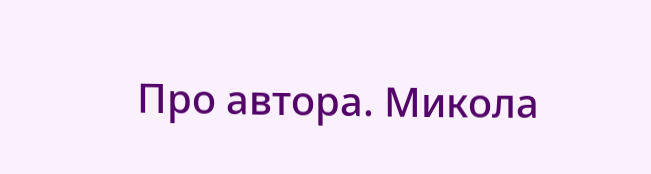Про автора. Микола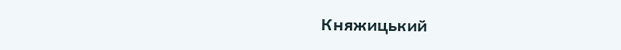Княжицький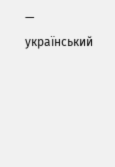— український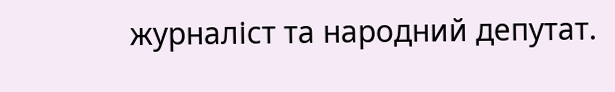журналіст та народний депутат.